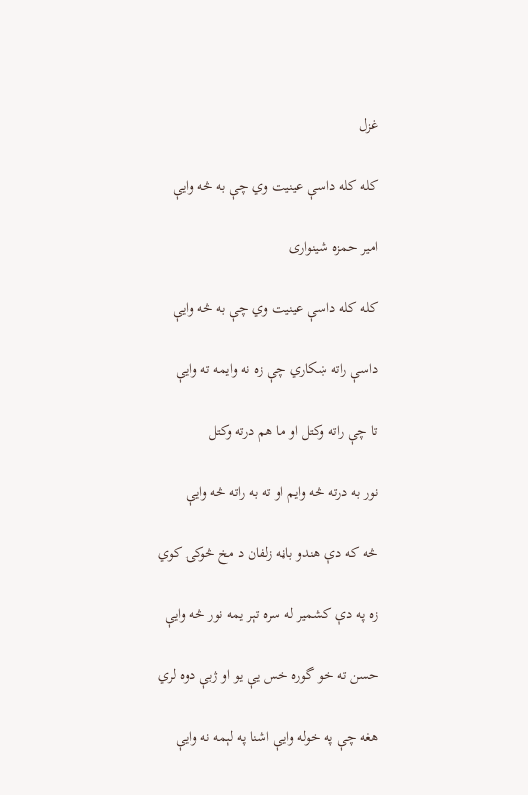غزل

کله کله داسې عينيت وي چې به څه وايې

امیر حمزه شینواری

کله کله داسې عينيت وي چې به څه وايې

داسې راته ښکاري چې زه نه وايمه ته وايې

تا چې راته وکتل او ما هم درته وکتل

نور به درته څه وايم او ته به راته څه وايې

څه که دې هندو باڼه زلفان د مخ څوکۍ کوي

زه په دې کشمير له سره تېر يمه نور څه وايې

حسن ته خو گوره خس يې يو او ژبې دوه لري

هغه چې په خوله وايې اشنا په لېمه نه وايې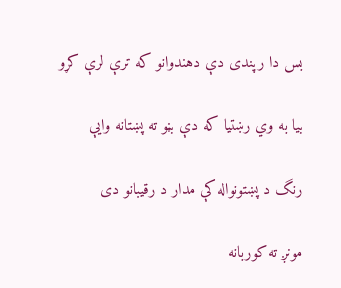بس دا رپندی دې دهندوانو که ترې لرې کړو

بيا به وي رښتيا که دې بڼو ته پښتانه وايې

رنگ د پښتونواله کې مدار د رقيبانو دی

مونږ ته کوربانه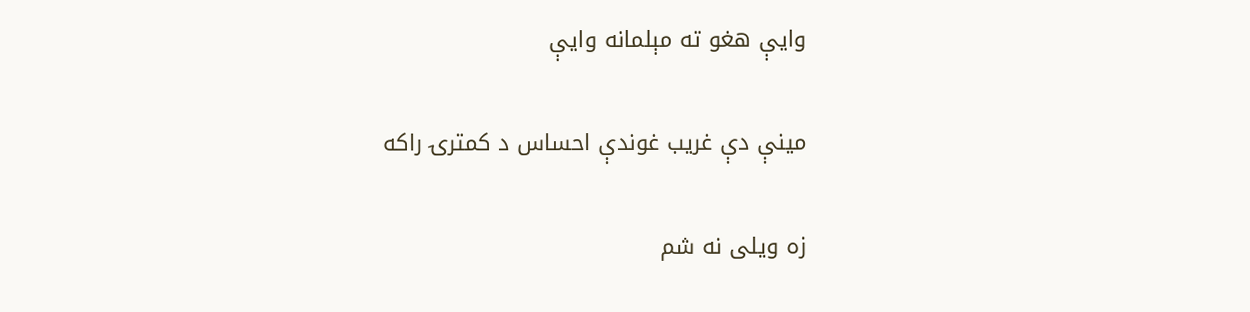وايې هغو ته مېلمانه وايې

مينې دې غريب غوندې احساس د کمترۍ راکه

زه ويلی نه شم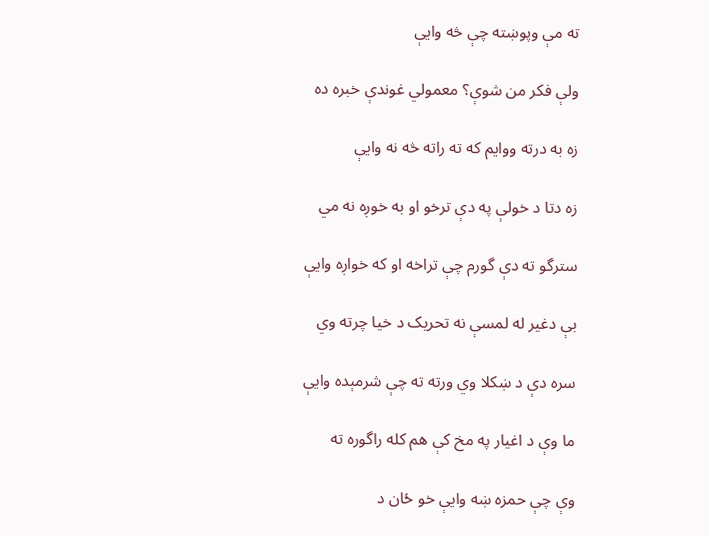ته مې وپوښته چې څه وايې

ولې فکر من شوې؟ معمولي غوندې خبره ده

زه به درته ووايم که ته راته څه نه وايې

زه دتا د خولې په دې ترخو او به خوږه نه مي

سترگو ته دې گورم چې تراخه او که خواږه وايې

بې دغير له لمسې نه تحريک د خيا چرته وي

سره دې د ښکلا وي ورته ته چې شرمېده وايې

ما وې د اغيار په مخ کې هم کله راگوره ته

وې چې حمزه ښه وايې خو ځان د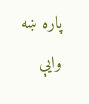پاره ښه وايې